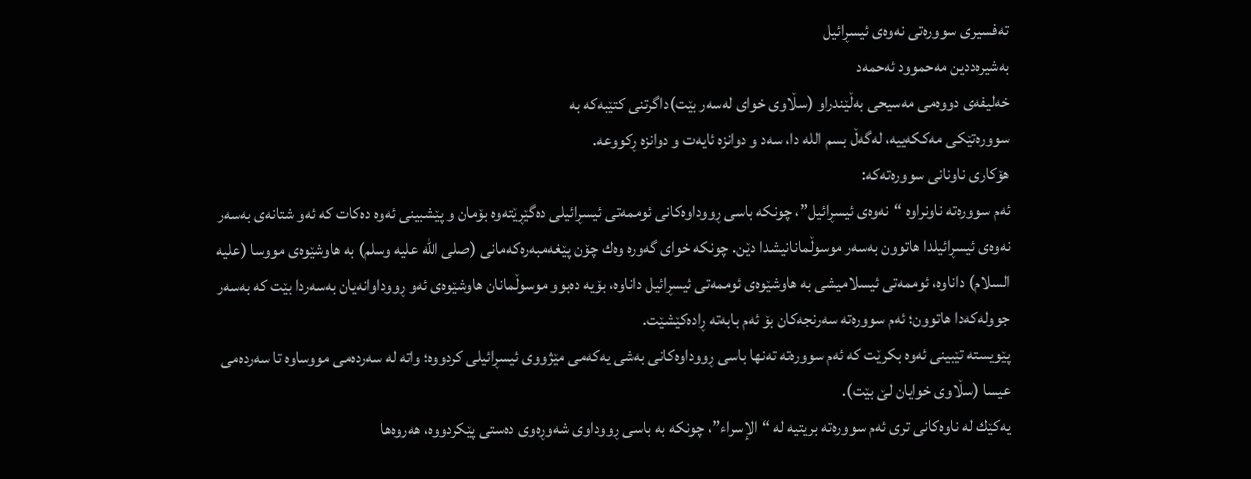تەفسیری سوورەتی نەوەی ئیسڕائیل
بەشیرەددین مەحموود ئەحمەد
خەلیفەی دووەمی مەسیحی بەڵێندراو (سڵاوی خوای لەسەر بێت)داگرتنی کتێبەکە بە
سوورەتێكی مەككەییە، لەگەڵ بسم اللە دا، سەد و دوانزە ئایەت و دوانزە ڕكووعە.
هۆكاری ناونانی سوورەتەكە:
ئەم سوورەتە ناونراوە “نەوەی ئیسڕائیل”، چونكە باسی ڕووداوەكانی ئوممەتی ئیسڕائیلی دەگێڕێتەوە بۆمان و پێشبینی ئەوە دەكات كە ئەو شتانەی بەسەر نەوەی ئیسڕائیلدا هاتوون بەسەر موسوڵمانانیشدا دێن. چونكە خوای گەورە وەك چۆن پێغەمبەرەكەمانی (صلى الله عليه وسلم) بە هاوشێوەی مووسا (عليه السلام) داناوە، ئوممەتی ئیسلامیشی بە هاوشێوەی ئوممەتی ئیسڕائیل داناوە، بۆیە دەبوو موسوڵمانان هاوشێوەی ئەو ڕووداوانەیان بەسەردا بێت كە بەسەر جوولەكەدا هاتوون؛ ئەم سوورەتە سەرنجەكان بۆ ئەم بابەتە ڕادەكێشێت.
پێویستە تێبینی ئەوە بكرێت كە ئەم سوورەتە تەنها باسی ڕووداوەكانی بەشی یەكەمی مێژووی ئیسڕائیلی كردووە؛ واتە لە سەردەمی مووساوە تا سەردەمی عیسا (سڵاوی خوایان لێ بێت).
یەكێك لە ناوەكانی تری ئەم سوورەتە بریتیە لە “الإسراء”، چونكە بە باسی ڕووداوی شەوڕەوی دەستی پێكردووە، هەروەها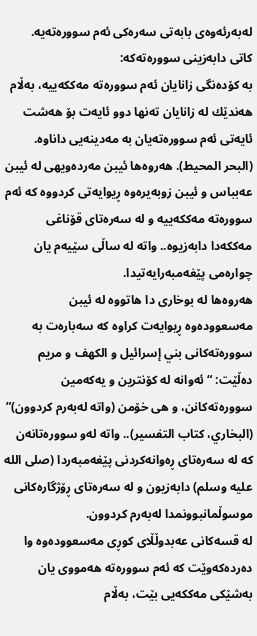لەبەرئەوەی بابەتی سەرەكی ئەم سوورەتەیە.
كاتی دابەزینی سوورەتەكە:
بە كۆدەنگی زانایان ئەم سوورەتە مەككەییە، بەڵام هەندێك لە زانایان تەنها دوو ئایەت بۆ هەشت ئایەتی ئەم سوورەتەیان بە مەدینەیی داناوە. (البحر المحيط). هەروەها ئیبن مەردەویهی لە ئیبن عەبباس و ئیبن زوبەیرەوە ڕیوایەتی كردووە كە ئەم سوورەتە مەككەییە و لە سەرەتای قۆناغی مەككەدا دابەزیوە.. واتە لە ساڵی سێیەم یان چوارەمی پێغەمبەرایەتیدا.
هەروەها لە بوخاری دا هاتووە لە ئیبن مەسعوودەوە ڕیوایەت كراوە كە سەبارەت بە سوورەتەكانی بني إسرائیل و الكهف و مریم دەڵێت: “ئەوانە لە كۆنترین و یەكەمین سوورەتەكانن، و هی خۆمن (واتە لەبەرم كردوون)” (البخاري، كتاب التفسير).. واتە لەو سوورەتانەن كە لە سەرەتای ڕەوانەكردنی پێغەمبەردا (صلى الله عليه وسلم) دابەزیون و لە سەرەتای ڕۆژگارەكانی موسوڵمانبوونمدا لەبەرم كردوون.
لە قسەكانی عەبدوڵڵای كوڕی مەسعوودەوە وا دەردەكەوێت كە ئەم سوورەتە هەمووی یان بەشێكی مەككەیی بێت، بەڵام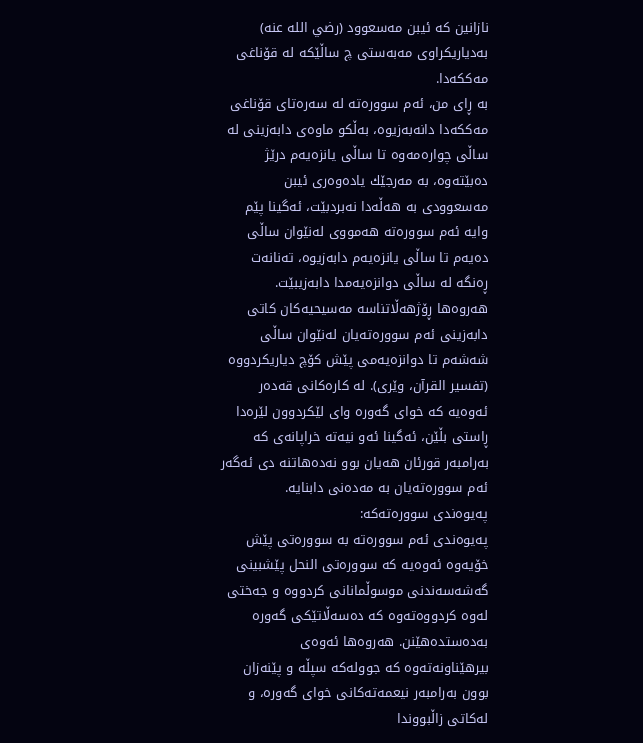نازانین كە ئیبن مەسعوود (رضي الله عنه) بەدیاریكراوی مەبەستی چ ساڵێكە لە قۆناغی مەككەدا.
بە ڕای من، ئەم سوورەتە لە سەرەتای قۆناغی مەككەدا دانەبەزیوە، بەڵكو ماوەی دابەزینی لە ساڵی چوارەمەوە تا ساڵی یانزەیەم درێژ دەبێتەوە، بە مەرجێك یادەوەری ئیبن مەسعوودی بە هەڵەدا نەبردبێت، ئەگینا پێم وایە ئەم سوورەتە هەمووی لەنێوان ساڵی دەیەم تا ساڵی یانزەیەم دابەزیوە، تەنانەت ڕەنگە لە ساڵی دوانزەیەمدا دابەزیبێت.
هەروەها ڕۆژهەڵاتناسە مەسیحیەكان كاتی دابەزینی ئەم سوورەتەیان لەنێوان ساڵی شەشەم تا دوانزەیەمی پێش كۆچ دیاریكردووە (تفسیر القرآن، وێری). لە كارەكانی قەدەر ئەوەیە كە خوای گەورە وای لێكردوون لێرەدا ڕاستی بڵێن، ئەگینا ئەو نیەتە خراپانەی كە بەرامبەر قورئان هەیان بوو نەدەهاتنە دی ئەگەر ئەم سوورەتەیان بە مەدەنی دابنایە.
پەیوەندی سوورەتەكە:
پەیوەندی ئەم سوورەتە بە سوورەتی پێش خۆیەوە ئەوەیە كە سوورەتی النحل پێشبینی گەشەسەندنی موسوڵمانانی كردووە و جەختی لەوە كردووەتەوە كە دەسەڵاتێكی گەورە بەدەستدەهێنن. هەروەها ئەوەی بیرهێناونەتەوە كە جوولەكە سپڵە و پێنەزان بوون بەرامبەر نیعمەتەكانی خوای گەورە، و لەكاتی زاڵبووندا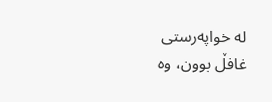لە خواپەرستی غافڵ بوون، وە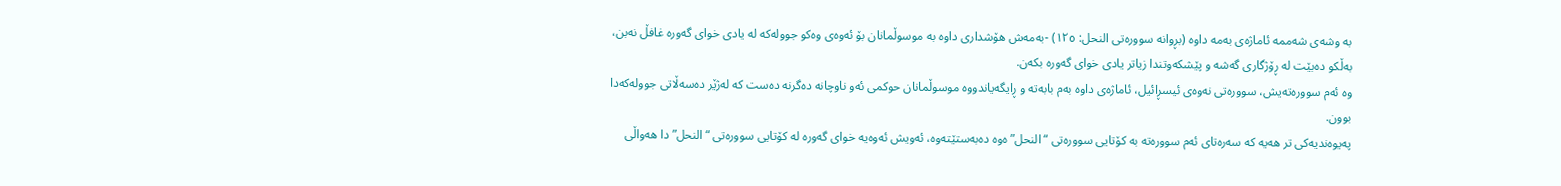بە وشەی شەممە ئاماژەی بەمە داوە (بڕوانە سوورەتی النحل: ١٢٥) -بەمەش هۆشداری داوە بە موسوڵمانان بۆ ئەوەی وەكو جوولەكە لە یادی خوای گەورە غافڵ نەبن، بەڵكو دەبێت لە ڕۆژگاری گەشە و پێشكەوتندا زیاتر یادی خوای گەورە بكەن.
وە ئەم سوورەتەیش، سوورەتی نەوەی ئیسڕائیل، ئاماژەی داوە بەم بابەتە و ڕایگەیاندووە موسوڵمانان حوكمی ئەو ناوچانە دەگرنە دەست كە لەژێر دەسەڵاتی جوولەكەدا بوون.
پەیوەندیەكی تر هەیە كە سەرەتای ئەم سوورەتە بە كۆتایی سوورەتی “النحل”ەوە دەبەستێتەوە، ئەویش ئەوەیە خوای گەورە لە كۆتایی سوورەتی “النحل”دا هەواڵی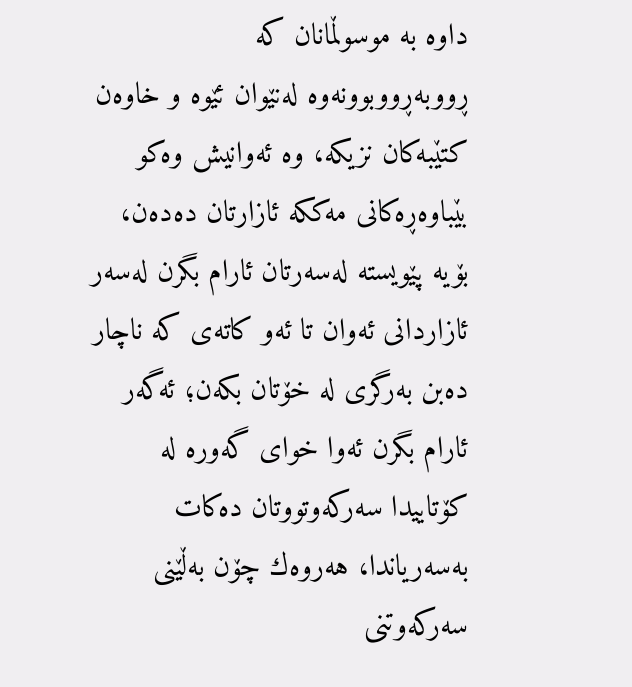داوە بە موسوڵمانان كە ڕووبەڕووبوونەوە لەنێوان ئێوە و خاوەن كتێبەكان نزیكە، وە ئەوانیش وەكو بێباوەڕەكانی مەككە ئازارتان دەدەن، بۆیە پێویستە لەسەرتان ئارام بگرن لەسەر ئازاردانی ئەوان تا ئەو كاتەی كە ناچار دەبن بەرگری لە خۆتان بكەن؛ ئەگەر ئارام بگرن ئەوا خوای گەورە لە كۆتاییدا سەركەوتووتان دەكات بەسەریاندا، هەروەك چۆن بەڵێنی سەركەوتنی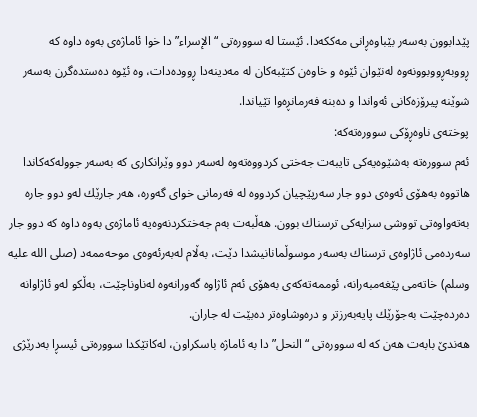پێدابوون بەسەر بێباوەڕانی مەككەدا. ئێستا لە سوورەتی “الإسراء”دا خوا ئاماژەی بەوە داوە كە ڕووبەڕووبوونەوە لەنێوان ئێوە و خاوەن كتێبەكان لە مەدینەدا ڕوودەدات، وە ئێوە دەستدەگرن بەسەر شوێنە پیرۆزەكانی ئەواندا و دەبنە فەرمانڕەوا تێیاندا.
پوختەی ناوەڕۆكی سوورەتەكە:
ئەم سوورەتە بەشێوەیەكی تایبەت جەختی كردووەتەوە لەسەر دوو وێرانكاری كە بەسەر جوولەكەكاندا هاتووە بەهۆی ئەوەی دوو جار سەرپێچیان كردووە لە فەرمانی خوای گەورە، هەر جارێك لەو دوو جارە بەتەواوەتی تووشی سزایەكی ترسناك بوون. هەڵبەت بەم جەختكردنەوەیە ئاماژەی بەوە داوە كە دوو جار سەردەمی ئاژاوەی ترسناك بەسەر موسوڵمانانیشدا دێت، بەڵام لەبەرئەوەی موحەممەد (صلى الله عليه وسلم) خاتەمی پێغەمبەرانە، ئوممەتەكەی بەهۆی ئەم ئاژاوە گەورانەوە لەناوناچێت، بەڵكو لەو ئاژاوانە دەردەچێت بەجۆرێك پایەبەرزتر و درەوشاوەتر دەبێت لە جاران.
هەندێ بابەت هەن كە لە سوورەتی “النحل”دا بە ئاماژە باسكراون، لەكاتێكدا سوورەتی ئیسڕا بەدرێژی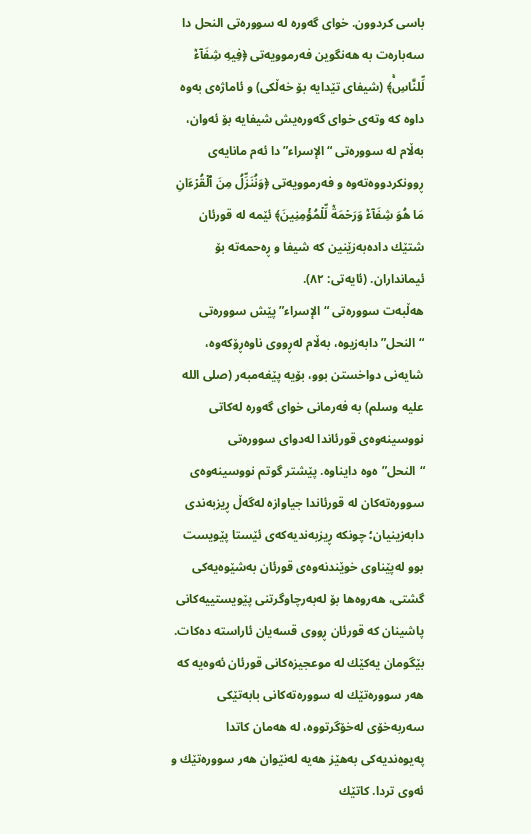باسی كردوون. خوای گەورە لە سوورەتی النحل دا سەبارەت بە هەنگوین فەرموویەتی ﴿فِيهِ شِفَآءٞ لِّلنَّاسِۚ﴾ (شیفای تێدایە بۆ خەڵكی) و ئاماژەی بەوە داوە كە وتەی خوای گەورەیش شیفایە بۆ ئەوان، بەڵام لە سوورەتی “الإسراء”دا ئەم مانایەی ڕوونكردووەتەوە و فەرموویەتی ﴿وَنُنَزِّلُ مِنَ ٱلۡقُرۡءَانِ مَا هُوَ شِفَآءٞ وَرَحۡمَةٞ لِّلۡمُؤۡمِنِينَ﴾ ئێمە لە قورئان شتێك دادەبەزێنین كە شیفا و ڕەحمەتە بۆ ئیمانداران. (ئایەتی: ٨٢).
هەڵبەت سوورەتی “الإسراء” پێش سوورەتی “النحل” دابەزیوە، بەڵام لەڕووی ناوەڕۆكەوە، شایەنی دواخستن بوو، بۆیە پێغەمبەر (صلى الله عليه وسلم) بە فەرمانی خوای گەورە لەكاتی نووسینەوەی قورئاندا لەدوای سوورەتی “النحل”ەوە دایناوە. پێشتر گوتم نووسینەوەی سوورەتەكان لە قورئاندا جیاوازە لەگەڵ ڕیزبەندی دابەزینیان؛ چونكە ڕیزبەندیەكەی ئێستا پێویست بوو لەپێناوی خوێندنەوەی قورئان بەشێوەیەكی گشتی، هەروەها بۆ لەبەرچاوگرتنی پێویستییەكانی پاشینان كە قورئان ڕووی قسەیان ئاراستە دەكات. بێگومان یەكێك لە موعجیزەكانی قورئان ئەوەیە كە هەر سوورەتێك لە سوورەتەكانی بابەتێكی سەربەخۆی لەخۆگرتووە، لە هەمان كاتدا پەیوەندیەكی بەهێز هەیە لەنێوان هەر سوورەتێك و ئەوی تردا. كاتێك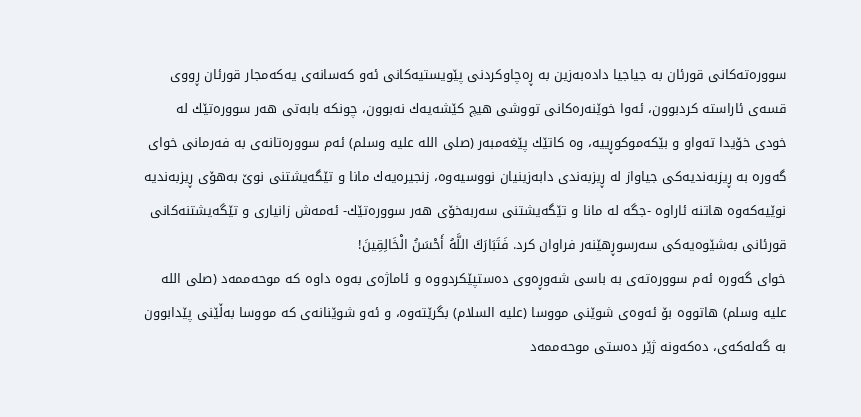سوورەتەكانی قورئان بە جیاجیا دادەبەزین بە ڕەچاوكردنی پێویستیەكانی ئەو كەسانەی یەكەمجار قورئان ڕووی قسەی ئاراستە كردبوون، ئەوا خوێنەرەكانی تووشی هیچ كێشەیەك نەبوون، چونكە بابەتی هەر سوورەتێك لە خودی خۆیدا تەواو و بێكەموكوڕییە، وە كاتێك پێغەمبەر (صلى الله عليه وسلم) ئەم سوورەتانەی بە فەرمانی خوای گەورە بە ڕیزبەندیەكی جیاواز لە ڕیزبەندی دابەزینیان نووسیەوە، زنجیرەیەك مانا و تێگەیشتنی نوێ بەهۆی ڕیزبەندیە نوێیەكەوە هاتنە ئاراوە -جگە لە مانا و تێگەیشتنی سەربەخۆی هەر سوورەتێك- ئەمەش زانیاری و تێگەیشتنەكانی قورئانی بەشێوەیەكی سەرسوڕهێنەر فراوان كرد. فَتَبَارَكَ اللَّهُ أَحْسَنُ الْخَالِقِينَ!
خوای گەورە ئەم سوورەتەی بە باسی شەوڕەوی دەستپێكردووە و ئاماژەی بەوە داوە كە موحەممەد (صلى الله عليه وسلم) هاتووە بۆ ئەوەی شوێنی مووسا (عليه السلام) بگرێتەوە، و ئەو شوێنانەی كە مووسا بەڵێنی پێدابوون بە گەلەكەی، دەكەونە ژێر دەستی موحەممەد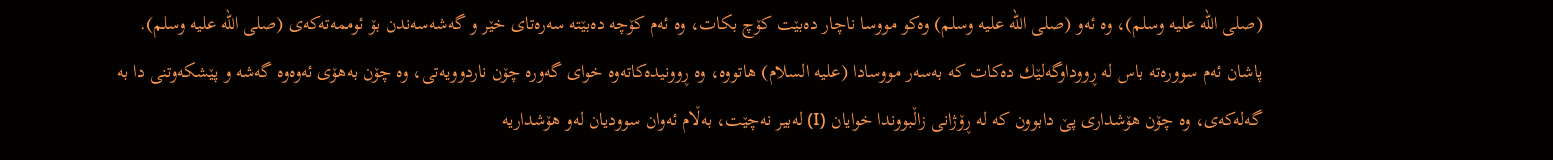(صلى الله عليه وسلم)، وە ئەو (صلى الله عليه وسلم) وەكو مووسا ناچار دەبێت كۆچ بكات، وە ئەم كۆچە دەبێتە سەرەتای خێر و گەشەسەندن بۆ ئوممەتەكەی (صلى الله عليه وسلم).
پاشان ئەم سوورەتە باس لە ڕووداوگەلێك دەكات كە بەسەر مووسادا (عليه السلام) هاتووە، وە ڕوونیدەكاتەوە خوای گەورە چۆن ناردوویەتی، وە چۆن بەهۆی ئەوەوە گەشە و پێشكەوتنی دا بە گەلەكەی، وە چۆن هۆشداری پێ دابوون كە لە ڕۆژانی زاڵبووندا خوایان (I) لەبیر نەچێت، بەڵام ئەوان سوودیان لەو هۆشداریە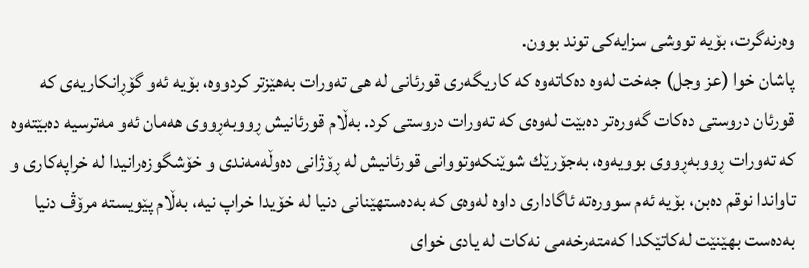وەرنەگرت، بۆیە تووشی سزایەكی توند بوون.
پاشان خوا (عز وجل) جەخت لەوە دەكاتەوە كە كاریگەری قورئانی لە هی تەورات بەهێزتر كردووە، بۆیە ئەو گۆڕانكاریەی كە قورئان دروستی دەكات گەورەتر دەبێت لەوەی كە تەورات دروستی كرد. بەڵام قورئانیش ڕووبەڕووی هەمان ئەو مەترسیە دەبێتەوە كە تەورات ڕووبەڕووی بوویەوە، بەجۆرێك شوێنكەوتووانی قورئانیش لە ڕۆژانی دەوڵەمەندی و خۆشگوزەرانیدا لە خراپەكاری و تاواندا نوقم دەبن، بۆیە ئەم سوورەتە ئاگاداری داوە لەوەی كە بەدەستهێنانی دنیا لە خۆیدا خراپ نیە، بەڵام پێویستە مرۆڤ دنیا بەدەست بهێنێت لەكاتێكدا كەمتەرخەمی نەكات لە یادی خوای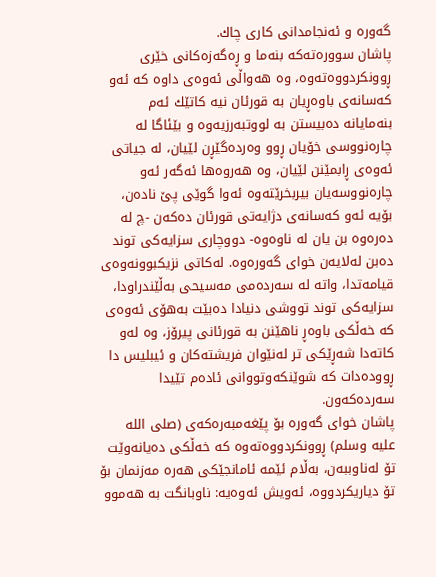گەورە و ئەنجامدانی كاری چاك.
پاشان سوورەتەكە بنەما و ڕەگەزەكانی خێری ڕوونكردووەتەوە، وە هەواڵی ئەوەی داوە كە ئەو كەسانەی باوەڕیان بە قورئان نیە كاتێك ئەم بنەمایانە دەبیستن بە لووتبەرزیەوە و بێئاگا لە چارەنووسی خۆیان ڕوو وەردەگێڕن لێیان، لە جیاتی ئەوەی ڕابمێنن لێیان، وە هەروەها ئەگەر ئەو چارەنووسەیان بیربخرێتەوە ئەوا گوێی پێ نادەن، بۆیە ئەو كەسانەی دژایەتی قورئان دەكەن -چ لە دەرەوە بن یان لە ناوەوە- دووچاری سزایەكی توند دەبن لەلایەن خوای گەورەوە. لەكاتی نزیكبوونەوەی قیامەتدا، واتە لە سەردەمی مەسیحی بەڵێندراودا، سزایەكی توند تووشی دنیادا دەبێت بەهۆی ئەوەی كە خەڵكی باوەڕ ناهێنن بە قورئانی پیرۆز، وە لەو كاتەدا شەڕێكی تر لەنێوان فریشتەكان و ئیبلیس دا ڕوودەدات كە شوێنكەوتووانی ئادەم تێیدا سەردەكەون.
پاشان خوای گەورە بۆ پێغەمبەرەكەی (صلى الله عليه وسلم) ڕوونكردووەتەوە كە خەڵكی دەیانەوێت تۆ لەناوببەن، بەڵام ئێمە ئامانجێكی هەرە مەزنمان بۆ تۆ دیاریكردووە، ئەویش ئەوەیە: ناوبانگت بە هەموو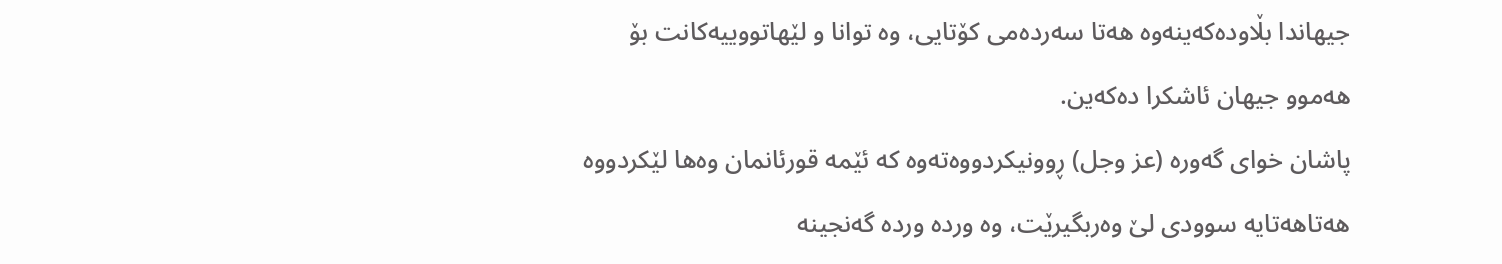جیهاندا بڵاودەكەینەوە هەتا سەردەمی كۆتایی، وە توانا و لێهاتووییەكانت بۆ هەموو جیهان ئاشكرا دەكەین.
پاشان خوای گەورە (عز وجل) ڕوونیكردووەتەوە كە ئێمە قورئانمان وەها لێكردووە هەتاهەتایە سوودی لێ وەربگیرێت، وە وردە وردە گەنجینە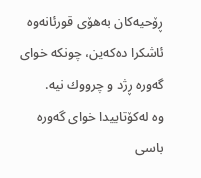ڕۆحیەكان بەهۆی قورئانەوە ئاشكرا دەكەین، چونكە خوای گەورە ڕژد و چرووك نیە.
وە لەكۆتاییدا خوای گەورە باسی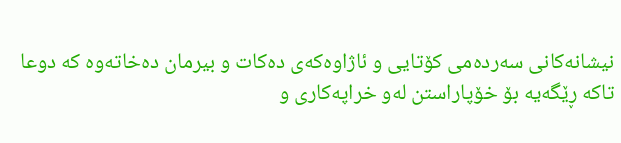نیشانەكانی سەردەمی كۆتایی و ئاژاوەكەی دەكات و بیرمان دەخاتەوە كە دوعا تاكە ڕێگەیە بۆ خۆپاراستن لەو خراپەكاری و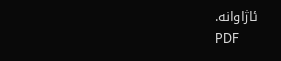ئاژاوانە.
PDF